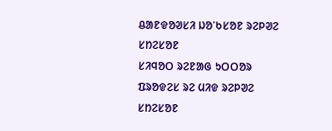ᱪᱟᱱᱫᱚᱣᱥᱤ ᱡᱚᱸᱠᱥᱚᱱ ᱨᱮᱞᱣᱮ ᱥᱴᱮᱥᱚᱱ
ᱥᱤᱧᱚᱛ ᱨᱮᱱᱟᱜ ᱩᱛᱛᱚᱨ ᱯᱨᱚᱫᱮᱥ ᱨᱮ ᱢᱤᱫ ᱨᱮᱞᱣᱮ ᱥᱴᱮᱥᱚᱱ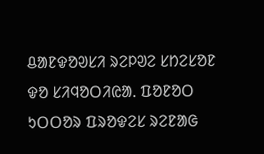ᱪᱟᱱᱫᱚᱣᱥᱤ ᱨᱮᱞᱣᱮ ᱥᱴᱮᱥᱚᱱ ᱫᱚ ᱥᱤᱧᱚᱛᱤᱭᱟᱹ ᱯᱚᱱᱚᱛ ᱩᱛᱛᱚᱨ ᱯᱨᱚᱫᱮᱥ ᱨᱮᱱᱟᱜ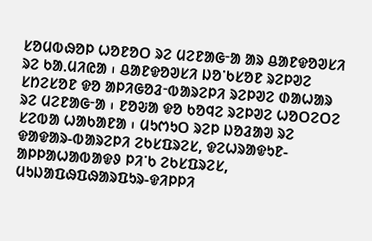ᱥᱚᱢᱵᱷᱚᱞ ᱦᱚᱱᱚᱛ ᱨᱮ ᱢᱮᱱᱟᱜᱼᱟ ᱟᱨ ᱪᱟᱱᱫᱚᱣᱥᱤ ᱨᱮ ᱠᱟᱹᱢᱤᱭᱟ ᱾ ᱪᱟᱱᱫᱚᱣᱥᱤ ᱡᱚᱸᱠᱥᱚᱱ ᱨᱮᱞᱣᱮ ᱥᱴᱮᱥᱚᱱ ᱫᱚ ᱟᱞᱤᱜᱚᱲᱼᱵᱟᱨᱮᱞᱤ ᱨᱮᱞᱣᱮ ᱰᱟᱦᱟᱨ ᱨᱮ ᱢᱮᱱᱟᱜᱼᱟ ᱾ ᱱᱚᱶᱟ ᱫᱚ ᱠᱚᱧᱮ ᱨᱮᱞᱣᱮ ᱦᱚᱛᱮᱛᱮ ᱥᱮᱵᱟ ᱦᱟᱠᱟᱱᱟ ᱾ ᱢᱩᱬᱩᱛ ᱨᱮᱞ ᱡᱚᱲᱟᱣ ᱨᱮ ᱫᱟᱫᱟᱨ-ᱵᱟᱨᱮᱞᱤ ᱮᱠᱥᱯᱨᱮᱥ, ᱫᱮᱦᱨᱟᱫᱩᱱ-ᱟᱞᱞᱟᱦᱟᱵᱟᱫᱽ ᱞᱤᱸᱠ ᱮᱠᱥᱯᱨᱮᱥ, ᱢᱩᱡᱟᱯᱷᱯᱷᱟᱨᱯᱩᱨ-ᱫᱤᱞᱞᱤ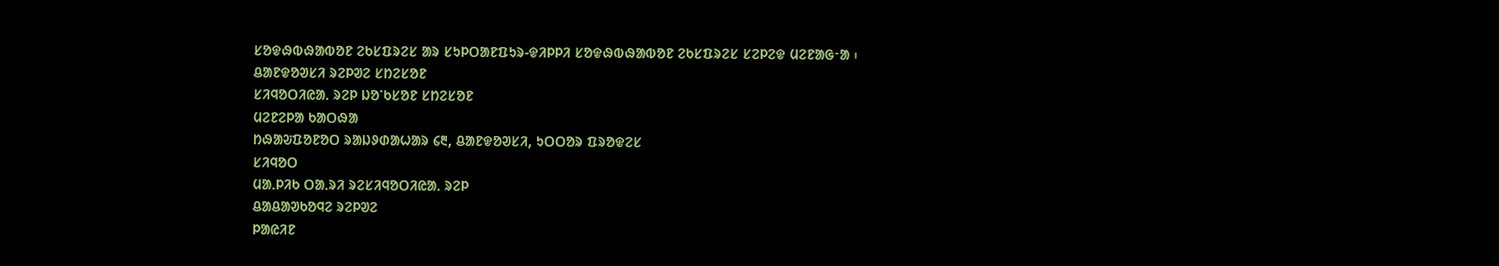ᱥᱚᱫᱷᱵᱷᱟᱵᱚᱱ ᱮᱠᱥᱯᱨᱮᱥ ᱟᱨ ᱥᱩᱞᱛᱟᱱᱯᱩᱨ-ᱫᱤᱞᱞᱤ ᱥᱚᱫᱷᱵᱷᱟᱵᱚᱱ ᱮᱠᱥᱯᱨᱮᱥ ᱥᱮᱞᱮᱫ ᱢᱮᱱᱟᱜᱼᱟ ᱾
ᱪᱟᱱᱫᱚᱣᱥᱤ ᱨᱮᱞᱣᱮ ᱥᱴᱮᱥᱚᱱ
ᱥᱤᱧᱚᱛᱤᱭᱟᱹ ᱨᱮᱞ ᱡᱚᱸᱠᱥᱚᱱ ᱥᱴᱮᱥᱚᱱ
ᱢᱮᱱᱮᱞᱟ ᱠᱟᱛᱷᱟ
ᱴᱷᱟᱶᱯᱚᱱᱚᱛ ᱨᱟᱡᱽᱰᱟᱦᱟᱨ ᱔᱓, ᱪᱟᱱᱫᱚᱣᱥᱤ, ᱩᱛᱛᱚᱨ ᱯᱨᱚᱫᱮᱥ
ᱥᱤᱧᱚᱛ
ᱢᱟᱹᱞᱤᱠ ᱛᱟᱹᱨᱤ ᱨᱮᱥᱤᱧᱚᱛᱤᱭᱟᱹ ᱨᱮᱞ
ᱪᱟᱪᱟᱣᱠᱚᱧᱮ ᱨᱮᱞᱣᱮ
ᱞᱟᱭᱤᱱ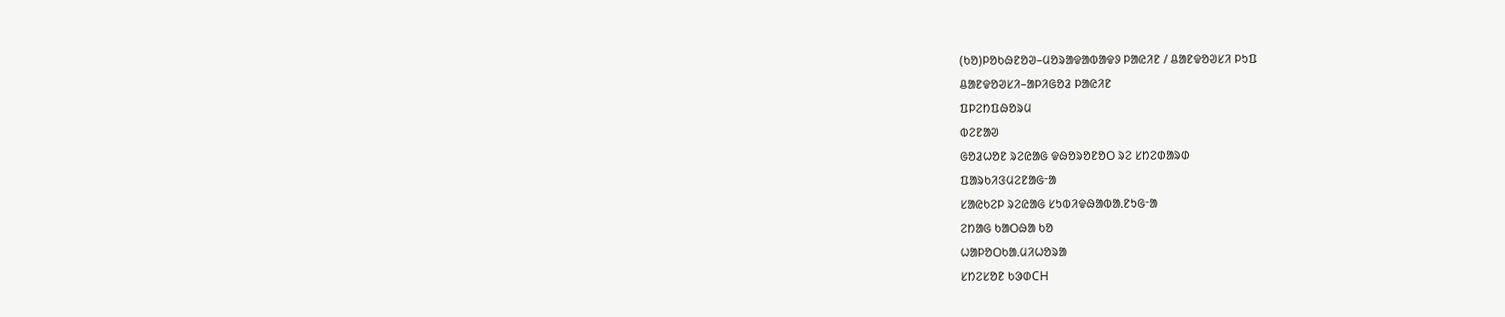(ᱠᱚ)ᱞᱚᱠᱷᱱᱚᱣ–ᱢᱚᱨᱟᱫᱟᱵᱟᱫᱽ ᱞᱟᱭᱤᱱ / ᱪᱟᱱᱫᱚᱣᱥᱤ ᱞᱩᱯ
ᱪᱟᱱᱫᱚᱣᱥᱤ–ᱟᱞᱤᱜᱚᱲ ᱞᱟᱭᱤᱱ
ᱯᱞᱮᱴᱯᱷᱚᱨᱢ
ᱵᱮᱱᱟᱣ
ᱜᱚᱲᱦᱚᱱ ᱨᱮᱭᱟᱜ ᱫᱷᱚᱨᱚᱱᱚᱛ ᱨᱮ ᱥᱴᱮᱰᱟᱨᱰ
ᱯᱟᱨᱠᱤᱝᱢᱮᱱᱟᱜᱼᱟ
ᱥᱟᱭᱠᱮᱞ ᱨᱮᱭᱟᱜ ᱥᱩᱵᱤᱫᱷᱟᱵᱟᱹᱱᱩᱜᱼᱟ
ᱮᱴᱟᱜ ᱠᱟᱛᱷᱟ ᱠᱚ
ᱦᱟᱞᱚᱛᱠᱟᱹᱢᱤᱦᱚᱨᱟ
ᱥᱴᱮᱥᱚᱱ ᱠᱳᱰCH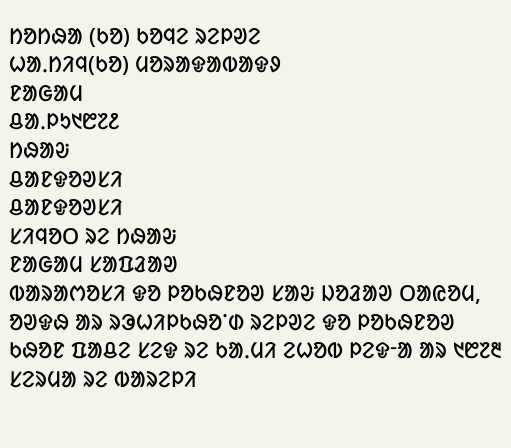ᱴᱚᱴᱷᱟ (ᱠᱚ) ᱠᱚᱧᱮ ᱨᱮᱞᱣᱮ
ᱦᱟᱹᱴᱤᱧ(ᱠᱚ) ᱢᱚᱨᱟᱫᱟᱵᱟᱫᱽ
ᱱᱟᱜᱟᱢ
ᱪᱟᱹᱞᱩ᱑᱘᱗᱒
ᱴᱷᱟᱶ
ᱪᱟᱱᱫᱚᱣᱥᱤ
ᱪᱟᱱᱫᱚᱣᱥᱤ
ᱥᱤᱧᱚᱛ ᱨᱮ ᱴᱷᱟᱶ
ᱱᱟᱜᱟᱢ ᱥᱟᱯᱲᱟᱣ
ᱵᱟᱨᱟᱬᱚᱥᱤ ᱫᱚ ᱞᱚᱠᱷᱱᱚᱣ ᱥᱟᱶ ᱡᱚᱲᱟᱣ ᱛᱟᱭᱚᱢ, ᱚᱣᱫᱷ ᱟᱨ ᱨᱳᱦᱤᱞᱠᱷᱚᱸᱰ ᱨᱮᱞᱣᱮ ᱫᱚ ᱞᱚᱠᱷᱱᱚᱣ ᱠᱷᱚᱱ ᱯᱟᱪᱮ ᱥᱮᱫ ᱨᱮ ᱠᱟᱹᱢᱤ ᱮᱦᱚᱵ ᱞᱮᱫᱼᱟ ᱟᱨ ᱑᱘᱗᱓ ᱥᱮᱨᱢᱟ ᱨᱮ ᱵᱟᱨᱮᱞᱤ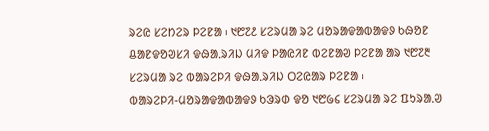ᱨᱮᱭ ᱥᱮᱴᱮᱨ ᱞᱮᱱᱟ ᱾ ᱑᱘᱗᱒ ᱥᱮᱨᱢᱟ ᱨᱮ ᱢᱚᱨᱟᱫᱟᱵᱟᱫᱽ ᱠᱷᱚᱱ ᱪᱟᱱᱫᱚᱣᱥᱤ ᱫᱷᱟᱹᱨᱤᱡ ᱢᱤᱫ ᱞᱟᱭᱤᱱ ᱵᱮᱱᱟᱣ ᱞᱮᱱᱟ ᱟᱨ ᱑᱘᱗᱓ ᱥᱮᱨᱢᱟ ᱨᱮ ᱵᱟᱨᱮᱞᱤ ᱫᱷᱟᱹᱨᱤᱡ ᱛᱮᱭᱟᱨ ᱞᱮᱱᱟ ᱾
ᱵᱟᱨᱮᱞᱤ-ᱢᱚᱨᱟᱫᱟᱵᱟᱫᱽ ᱠᱳᱨᱰ ᱫᱚ ᱑᱘᱙᱔ ᱥᱮᱨᱢᱟ ᱨᱮ ᱯᱩᱨᱟᱹᱣ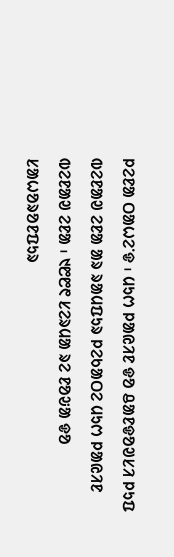ᱞᱮᱱᱟ ᱛᱟᱦᱮᱸᱫ ᱾ ᱢᱩᱬ ᱞᱟᱭᱤᱱ ᱫᱚ ᱪᱟᱱᱫᱚᱣᱥᱤ ᱞᱩᱯ ᱵᱮᱱᱟᱣ ᱮᱱᱟ ᱟᱨ ᱨᱟᱢᱯᱩᱨ ᱞᱮᱠᱟᱛᱮ ᱢᱩᱬ ᱞᱟᱭᱤᱱ ᱵᱮᱱᱟᱣ ᱮᱱᱟ ᱾ ᱑᱘᱘᱖ ᱥᱮᱨᱢᱟ ᱨᱮ ᱱᱚᱶᱟ ᱫᱚ ᱥᱟᱦᱚᱨᱚᱱᱯᱩᱨ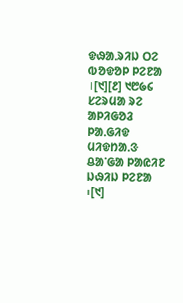ᱫᱷᱟᱹᱨᱤᱡ ᱛᱮ ᱵᱚᱫᱚᱞ ᱞᱮᱱᱟ ।[᱑][᱒] ᱑᱘᱙᱔ ᱥᱮᱨᱢᱟ ᱨᱮ ᱟᱞᱤᱜᱚᱲ ᱞᱟᱹᱜᱤᱫ ᱢᱤᱫᱴᱟᱹᱝ ᱪᱟᱸᱜᱟ ᱞᱟᱭᱤᱱ ᱡᱷᱤᱡ ᱞᱮᱱᱟ ᱾[᱑]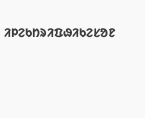ᱤᱞᱮᱠᱴᱨᱤᱯᱷᱤᱠᱮᱥᱚᱱ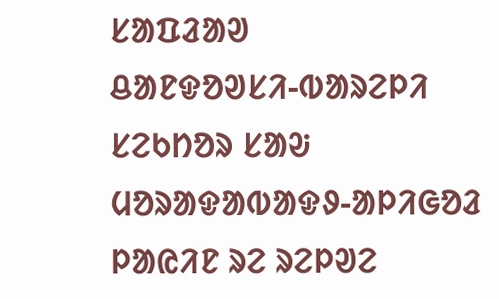ᱥᱟᱯᱲᱟᱣ
ᱪᱟᱱᱫᱚᱣᱥᱤ-ᱵᱟᱨᱮᱞᱤ ᱥᱮᱠᱴᱚᱨ ᱥᱟᱶ ᱢᱚᱨᱟᱫᱟᱵᱟᱫᱽ-ᱟᱞᱤᱜᱚᱲ ᱞᱟᱭᱤᱱ ᱨᱮ ᱨᱮᱞᱣᱮ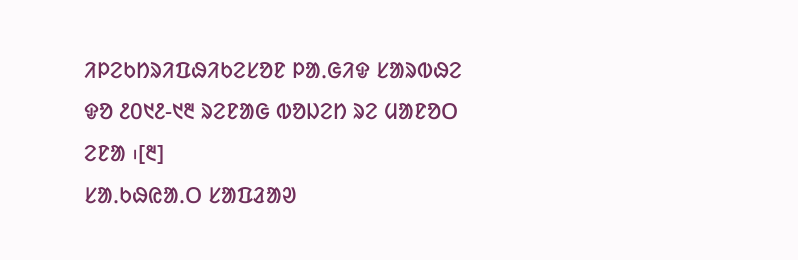ᱤᱞᱮᱠᱴᱨᱤᱯᱷᱤᱠᱮᱥᱚᱱ ᱞᱟᱹᱜᱤᱫ ᱥᱟᱨᱵᱷᱮ ᱫᱚ ᱒᱐᱑᱒-᱑᱓ ᱨᱮᱱᱟᱜ ᱵᱚᱡᱮᱴ ᱨᱮ ᱢᱟᱱᱚᱛ ᱮᱱᱟ ᱾[᱓]
ᱥᱟᱹᱠᱷᱭᱟᱹᱛ ᱥᱟᱯᱲᱟᱣ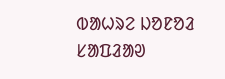ᱵᱟᱦᱨᱮ ᱡᱚᱱᱚᱲ ᱥᱟᱯᱲᱟᱣ